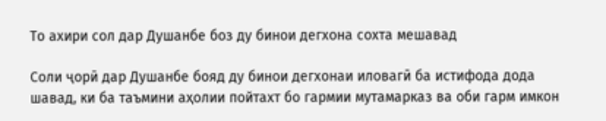То ахири сол дар Душанбе боз ду бинои дегхона сохта мешавад

Соли ҷорӣ дар Душанбе бояд ду бинои дегхонаи иловагӣ ба истифода дода шавад, ки ба таъмини аҳолии пойтахт бо гармии мутамарказ ва оби гарм имкон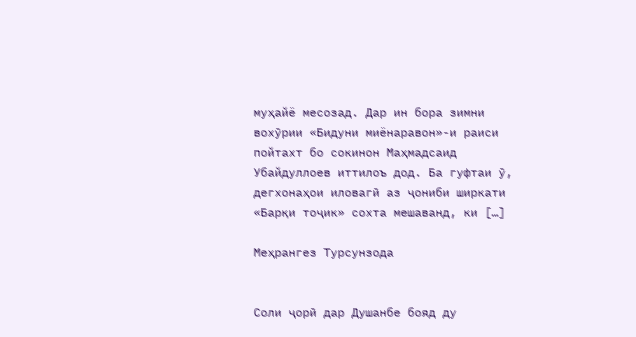муҳайё месозад. Дар ин бора зимни вохӯрии «Бидуни миёнаравон»-и раиси пойтахт бо сокинон Маҳмадсаид Убайдуллоев иттилоъ дод. Ба гуфтаи ӯ, дегхонаҳои иловагӣ аз ҷониби ширкати «Барқи тоҷик» сохта мешаванд, ки […]

Меҳрангез Турсунзода


Соли ҷорӣ дар Душанбе бояд ду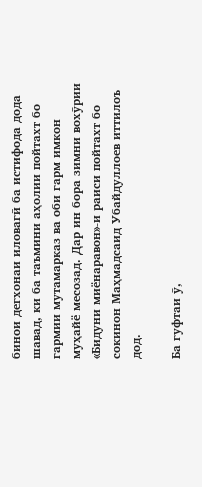бинои дегхонаи иловагӣ ба истифода дода шавад, ки ба таъмини аҳолии пойтахт бо гармии мутамарказ ва оби гарм имкон муҳайё месозад. Дар ин бора зимни вохӯрии «Бидуни миёнаравон»-и раиси пойтахт бо сокинон Маҳмадсаид Убайдуллоев иттилоъ дод.

Ба гуфтаи ӯ,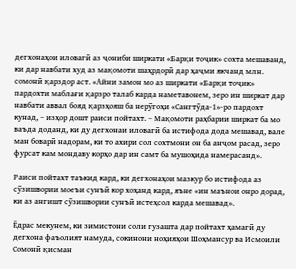дегхонаҳои иловагӣ аз ҷониби ширкати «Барқи тоҷик» сохта мешаванд, ки дар навбати худ аз мақомоти шаҳрдорӣ дар ҳаҷми якчанд млн. сомонӣ қарздор аст. «Айни замон мо аз ширкати «Барқи тоҷик» пардохти маблағи қарзро талаб карда наметавонем, зеро ин ширкат дар навбати аввал бояд қарзҳояш ба нерӯгоҳи «Сангтӯда-1»-ро пардохт кунад, – изҳор дошт раиси пойтахт. – Мақомоти раҳбарии ширкат ба мо ваъда доданд, ки ду дегхонаи иловагӣ ба истифода дода мешавад, вале ман боварӣ надорам, ки то ахири сол сохтмони он ба анҷом расад, зеро фурсат кам мондаву корҳо дар ин самт ба мушоҳида намерасанд».

Раиси пойтахт таъкид кард, ки дегхонаҳои мазкур бо истифода аз сӯзишвории моеъи сунъӣ кор хоҳанд кард, яъне «ин маънои онро дорад, ки аз ангишт сӯзишвории сунъӣ истеҳсол карда мешавад».

Ёдрас мекунем, ки зимистони соли гузашта дар пойтахт ҳамагӣ ду дегхона фаъолият намуда, сокинони ноҳияҳои Шоҳмансур ва Исмоили Сомонӣ қисман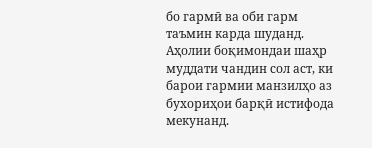бо гармӣ ва оби гарм таъмин карда шуданд. Аҳолии боқимондаи шаҳр муддати чандин сол аст, ки барои гармии манзилҳо аз бухориҳои барқӣ истифода мекунанд.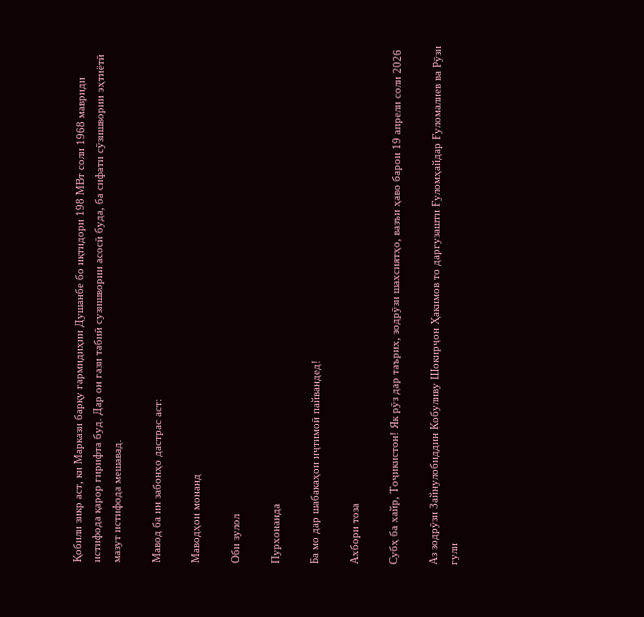Қобили зикр аст, ки Маркази барқу гармидиҳии Душанбе бо иқтидори 198 МВт соли 1968 мавриди истифода қарор гирифта буд. Дар он гази табиӣ сузишвории асосӣ буда, ба сифати сӯзишвории эҳтиётӣ мазут истифода мешавад.

Мавод ба ин забонҳо дастрас аст:

Маводҳои монанд

Оби зулол

Пурхонанда

Ба мо дар шабакаҳои иҷтимоӣ пайвандед!

Ахбори тоза

Субҳ ба хайр, Тоҷикистон! Як рӯз дар таърих, зодрӯзи шахсиятҳо, вазъи ҳаво барои 19 апрели соли 2026

Аз зодрӯзи Зайнулобиддин Кобуливу Шокирҷон Ҳакимов то даргузашти Ғуломҳайдар Ғуломалиев ва Рӯзи гули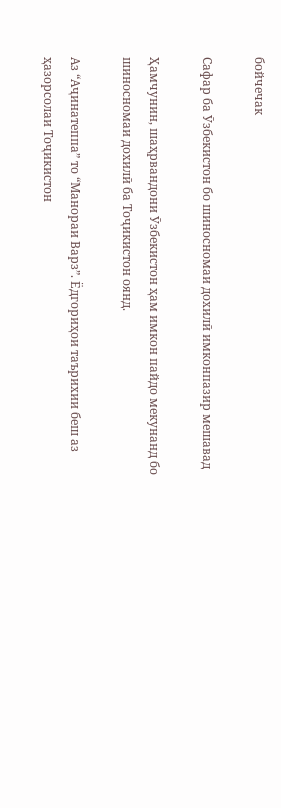бойчечак

Сафар ба Ӯзбекистон бо шиносномаи дохилӣ имконпазир мешавад

Ҳамчунин, шаҳрвандони Ӯзбекистон ҳам имкон пайдо мекунанд бо шиносномаи дохилӣ ба Тоҷикистон оянд.

Аз “Аҷинатеппа” то “Манораи Варз”. Ёдгориҳои таърихии беш аз ҳазорсолаи Тоҷикистон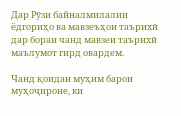Дар Рӯзи байналмилалии ёдгориҳо ва мавзеъҳои таърихӣ дар бораи чанд мавзеи таърихӣ маълумот гирд овардем.

Чанд қоидаи муҳим барои муҳоҷироне, ки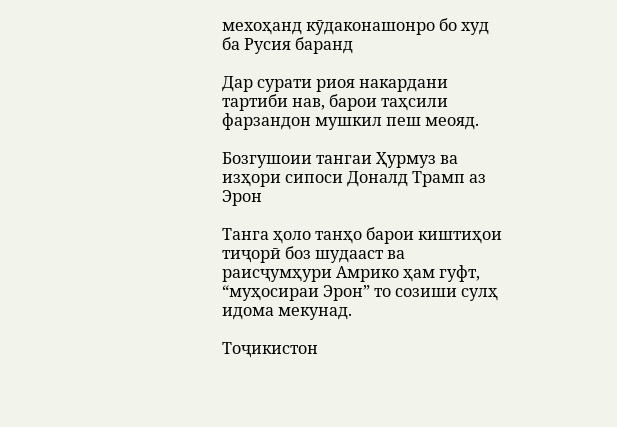мехоҳанд кӯдаконашонро бо худ ба Русия баранд

Дар сурати риоя накардани тартиби нав, барои таҳсили фарзандон мушкил пеш меояд.

Бозгушоии тангаи Ҳурмуз ва изҳори сипоси Доналд Трамп аз Эрон

Танга ҳоло танҳо барои киштиҳои тиҷорӣ боз шудааст ва раисҷумҳури Амрико ҳам гуфт, “муҳосираи Эрон” то созиши сулҳ идома мекунад.

Тоҷикистон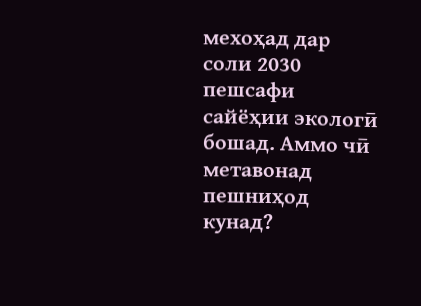мехоҳад дар соли 2030 пешсафи сайёҳии экологӣ бошад. Аммо чӣ метавонад пешниҳод кунад?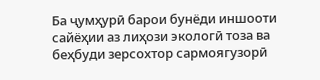Ба ҷумҳурӣ барои бунёди иншооти сайёҳии аз лиҳози экологӣ тоза ва беҳбуди зерсохтор сармоягузорӣ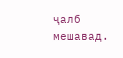ҷалб мешавад.